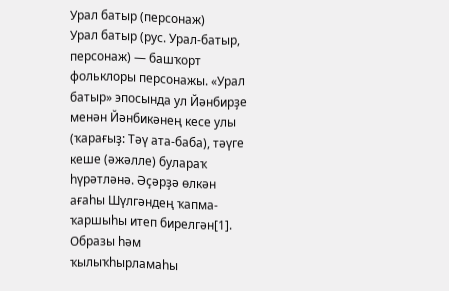Урал батыр (персонаж)
Урал батыр (рус. Урал-батыр, персонаж) — башҡорт фольклоры персонажы. «Урал батыр» эпосында ул Йәнбирҙе менән Йәнбикәнең кесе улы (ҡарағыҙ: Тәү ата-баба), тәүге кеше (әжәлле) булараҡ һүрәтләнә. Әҫәрҙә өлкән ағаһы Шүлгәндең ҡапма-ҡаршыһы итеп бирелгән[1].
Образы һәм ҡылыҡһырламаһы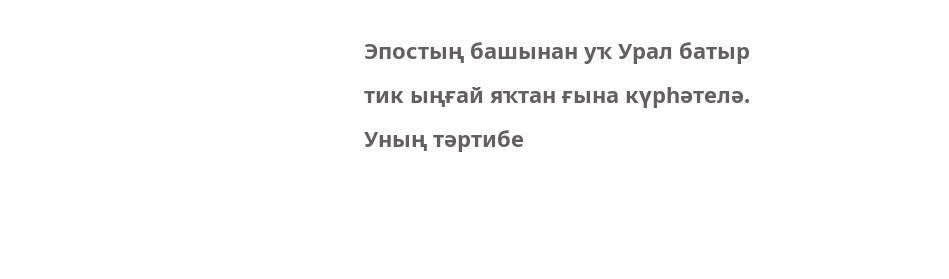Эпостың башынан уҡ Урал батыр тик ыңғай яҡтан ғына күрһәтелә. Уның тәртибе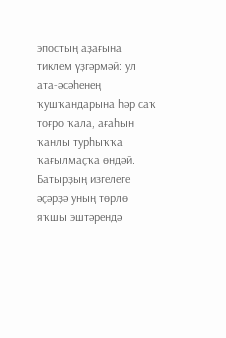эпостың аҙағына тиклем үҙгәрмәй: ул ата-әсәһенең ҡушҡандарына һәр саҡ тоғро ҡала, ағаһын ҡанлы турһыҡҡа ҡағылмаҫҡа өндәй. Батырҙың изгелеге әҫәрҙә уның төрлө яҡшы эштәрендә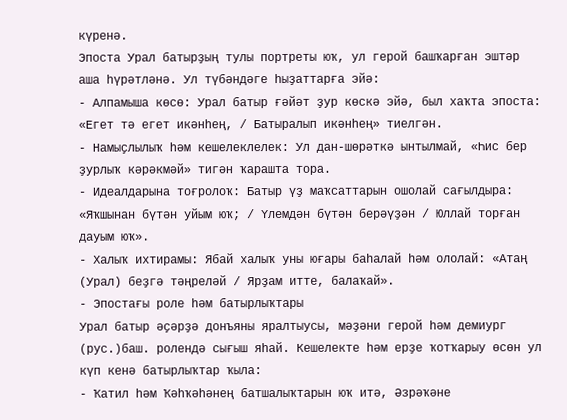күренә.
Эпоста Урал батырҙың тулы портреты юҡ, ул герой башҡарған эштәр аша һүрәтләнә. Ул түбәндәге һыҙаттарға эйә:
- Алпамыша көсө: Урал батыр ғәйәт ҙур көскә эйә, был хаҡта эпоста: «Егет тә егет икәнһең, / Батыралып икәнһең» тиелгән.
- Намыҫлылыҡ һәм кешелеклелек: Ул дан-шөрәткә ынтылмай, «Һис бер ҙурлыҡ кәрәкмәй» тигән ҡарашта тора.
- Идеалдарына тоғролоҡ: Батыр үҙ маҡсаттарын ошолай сағылдыра: «Яҡшынан бүтән уйым юҡ; / Үлемдән бүтән берәүҙән / Юллай торған дауым юҡ».
- Халыҡ ихтирамы: Ябай халыҡ уны юғары баһалай һәм ололай: «Атаң (Урал) беҙгә тәңреләй / Ярҙам итте, балаҡай».
- Эпостағы роле һәм батырлыҡтары
Урал батыр әҫәрҙә донъяны яралтыусы, мәҙәни герой һәм демиург (рус.)баш. ролендә сығыш яһай. Кешелекте һәм ерҙе ҡотҡарыу өсөн ул күп кенә батырлыҡтар ҡыла:
- Ҡатил һәм Ҡәһҡәһәнең батшалыҡтарын юҡ итә, Әзрәҡәне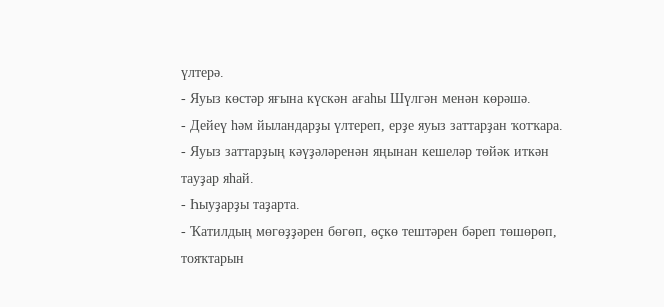үлтерә.
- Яуыз көстәр яғына күскән ағаһы Шүлгән менән көрәшә.
- Дейеү һәм йыландарҙы үлтереп, ерҙе яуыз заттарҙан ҡотҡара.
- Яуыз заттарҙың кәүҙәләренән яңынан кешеләр төйәк иткән тауҙар яһай.
- Һыуҙарҙы таҙарта.
- Ҡатилдың мөгөҙҙәрен бөгөп, өҫкө тештәрен бәреп төшөрөп, тояҡтарын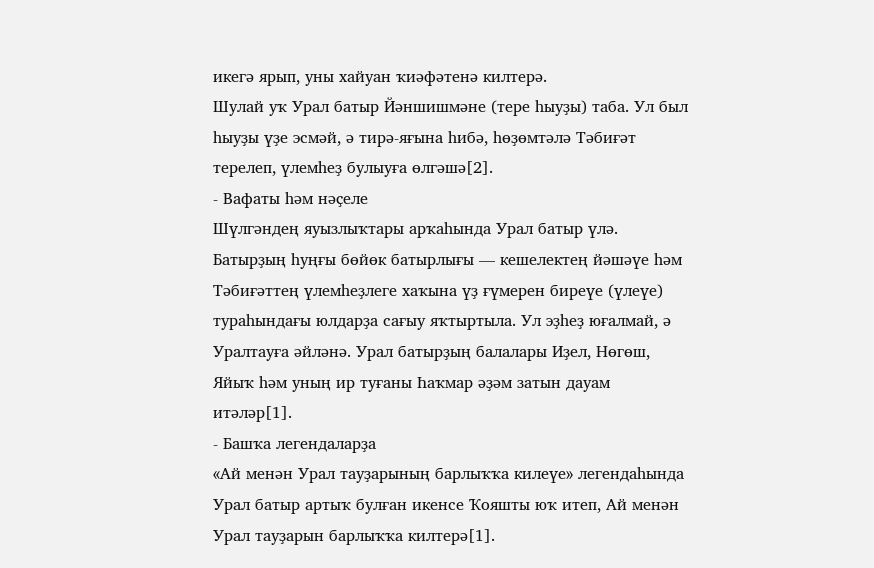икегә ярып, уны хайуан ҡиәфәтенә килтерә.
Шулай уҡ Урал батыр Йәншишмәне (тере һыуҙы) таба. Ул был һыуҙы үҙе эсмәй, ә тирә-яғына һибә, һөҙөмтәлә Тәбиғәт терелеп, үлемһеҙ булыуға өлгәшә[2].
- Вафаты һәм нәҫеле
Шүлгәндең яуызлыҡтары арҡаһында Урал батыр үлә. Батырҙың һуңғы бөйөк батырлығы — кешелектең йәшәүе һәм Тәбиғәттең үлемһеҙлеге хаҡына үҙ ғүмерен биреүе (үлеүе) тураһындағы юлдарҙа сағыу яҡтыртыла. Ул эҙһеҙ юғалмай, ә Уралтауға әйләнә. Урал батырҙың балалары Иҙел, Нөгөш, Яйыҡ һәм уның ир туғаны Һаҡмар әҙәм затын дауам итәләр[1].
- Башҡа легендаларҙа
«Ай менән Урал тауҙарының барлыҡҡа килеүе» легендаһында Урал батыр артыҡ булған икенсе Ҡояшты юҡ итеп, Ай менән Урал тауҙарын барлыҡҡа килтерә[1].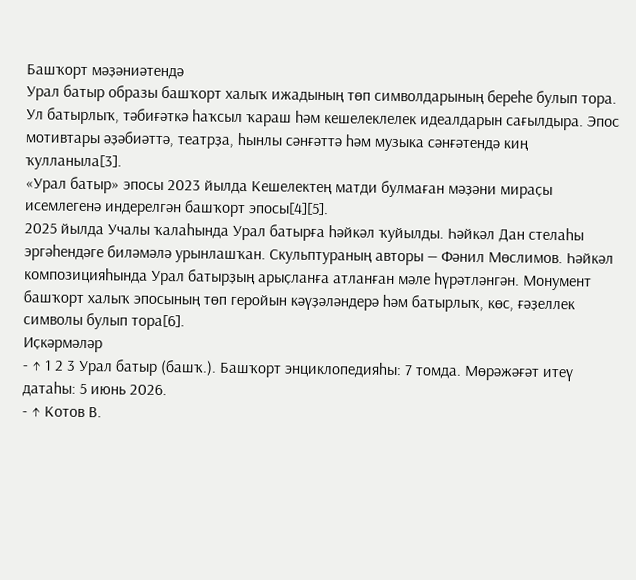Башҡорт мәҙәниәтендә
Урал батыр образы башҡорт халыҡ ижадының төп символдарының береһе булып тора. Ул батырлыҡ, тәбиғәткә һаҡсыл ҡараш һәм кешелеклелек идеалдарын сағылдыра. Эпос мотивтары әҙәбиәттә, театрҙа, һынлы сәнғәттә һәм музыка сәнғәтендә киң ҡулланыла[3].
«Урал батыр» эпосы 2023 йылда Кешелектең матди булмаған мәҙәни мираҫы исемлегенә индерелгән башҡорт эпосы[4][5].
2025 йылда Учалы ҡалаһында Урал батырға һәйкәл ҡуйылды. Һәйкәл Дан стелаһы эргәһендәге биләмәлә урынлашҡан. Скульптураның авторы — Фәнил Мөслимов. Һәйкәл композицияһында Урал батырҙың арыҫланға атланған мәле һүрәтләнгән. Монумент башҡорт халыҡ эпосының төп геройын кәүҙәләндерә һәм батырлыҡ, көс, ғәҙеллек символы булып тора[6].
Иҫкәрмәләр
- ↑ 1 2 3 Урал батыр (башҡ.). Башҡорт энциклопедияһы: 7 томда. Мөрәжәғәт итеү датаһы: 5 июнь 2026.
- ↑ Котов В.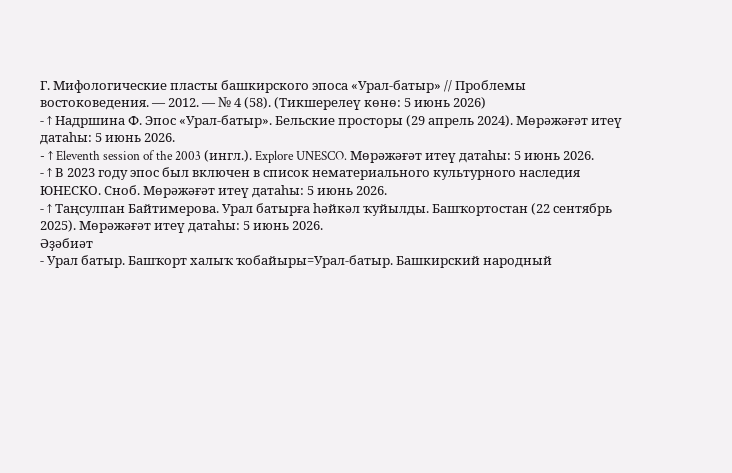Г. Мифологические пласты башкирского эпоса «Урал-батыр» // Проблемы востоковедения. — 2012. — № 4 (58). (Тикшерелеү көнө: 5 июнь 2026)
- ↑ Надршина Ф. Эпос «Урал-батыр». Бельские просторы (29 апрель 2024). Мөрәжәғәт итеү датаһы: 5 июнь 2026.
- ↑ Eleventh session of the 2003 (ингл.). Explore UNESCO. Мөрәжәғәт итеү датаһы: 5 июнь 2026.
- ↑ В 2023 году эпос был включен в список нематериального культурного наследия ЮНЕСКО. Сноб. Мөрәжәғәт итеү датаһы: 5 июнь 2026.
- ↑ Таңсулпан Байтимерова. Урал батырға һәйкәл ҡуйылды. Башҡортостан (22 сентябрь 2025). Мөрәжәғәт итеү датаһы: 5 июнь 2026.
Әҙәбиәт
- Урал батыр. Башҡорт халыҡ ҡобайыры=Урал-батыр. Башкирский народный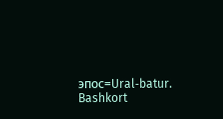эпос=Ural‑batur. Bashkort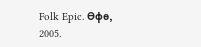Folk Epic. Өфө, 2005.